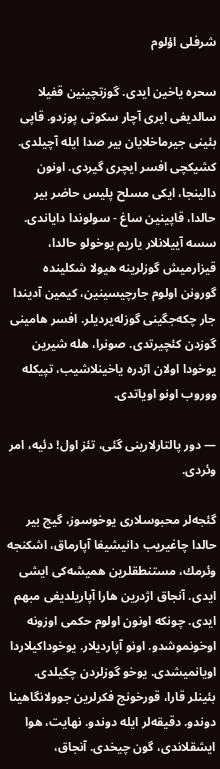شرفلی اؤلوم

سحره یاخین ایدی. گوزتچینین قفیلا سالدیغی ایری آچار سکوتی پوزدو. قاپی بئینی جیرماخلایان بیر صدا ایله آچیلدی. کشیکچی افسر ایچری گیردی. اونون دالینجا، ایکی مسلح پلیس حاضر بیر حالدا، قاپینین ساغ - سولوندا دایاندی. سسه آییلانلار یاریم یوخولو حالدا، قیزارمیش گوزلرینه هیولا شکلینده گورونن اولوم جارچیسینین، کیمین‌ آدیندا جار چکه‌جگینی گوزله‌یردیلر. افسر هامینی گوزدن کئچیرتدی. صونرا، هله شیرین یوخودا اولان اژدره یاخینلاشیب، تپیکله ووروب اونو اویاتدی.

― دور پالتارلارینی گئی، تئز اول! دئیه، امر وئردی.

گئجه‌لر محبوسلاری یوخوسوز، گیج بیر حالدا چاغیریب دانیشیغا آپارماق، اشکنجه وئرمك، مستنطقلرین همیشه‌کی ایشی ایدی. آنجاق اژدرین هارا آپاریلدیغی مبهم ایدی. چونکه اونون اولوم حکمی اوزونه اوخونموشدو. اونو آپاردیلار. یوخوداکیلاردا اویانمیشدی. یوخو گوزلردن چکیلدی. بئینلر قارا، قورخونج فکرلرین جوولانگاهینا دوندو. دقیقه‌لر ایله دوندو. نهایت، هوا ایشقلاندی، گون چیخدی. آنجاق،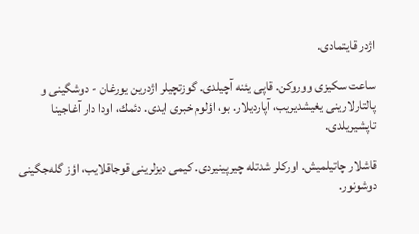اژدر قایتمادی.

ساعت سکیزی ووروکن. قاپی یئنه آچیلدی. گوزتچیلر اژدرین یورغان - دوشگینی و پالتارلارینی یغیشدیریب، آپاردیلار. بو، اؤلوم خبری ایدی. دئمك، اودا دار آغاجینا تاپشیریلدی.

قاشلار چاتیلمیش. اورکلر شدتله چیرپینیردی. کیمی دیزلرینی قوجاقلایب، اؤز گله‌جگینی دوشونور.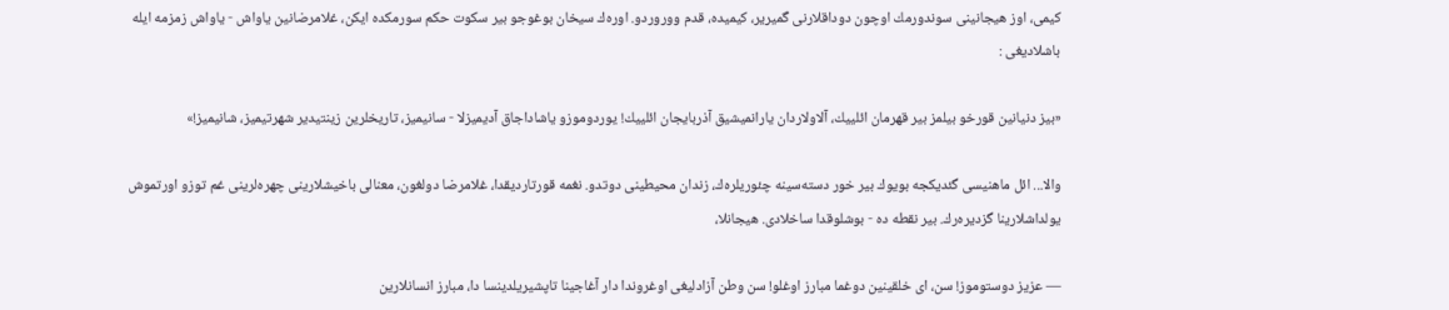کیمی، اوز هیجانینی سوندورمك اوچون دوداقلارنی گمیریر، کیمیده، قدم ووروردو. اوره‌ك سیخان بوغوجو بیر سکوت حکم سورمکده ایکن، غلامرضانین یاواش - یاواش زمزمه ایله باشلادیغی :

«بیز دنیانین قورخو بیلمز بیر قهرمان ائلییك، آلاولاردان یارانمیشیق آذربایجان‌ ائلییك! یوردوموزو یاشاداجاق آدیمیزلا - سانیمیز، تاریخلرین زینتیدیر شهرتیمیز، شانیمیز!»

والا... ائل ماهنیسی گئدیکجه بویوك بیر خور دسته‌سینه چئوریلره‌ك، زندان محیطینی دوتدو. نغمه قورتاردیقدا، غلامرضا دولغون، معنالی باخیشلارینی چهره‌لرینی غم توزو اورتموش یولداشلارینا گزدیره‌رك. بیر نقطه ده - بوشلوقدا ساخلادی. هیجانلا،

― عزیز دوستوموز! سن، ای خلقینین دوغما مبارز اوغلو! سن وطن آزادلیغی اوغروندا دار آغاجینا تاپشیریلدینسا دا، مبارز انسانلارین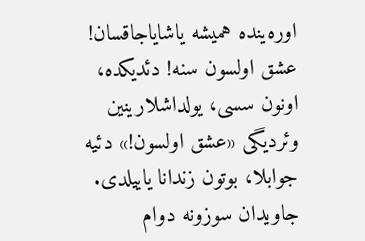اوره‌ینده همیشه یاشایاجاقسان! عشق اولسون سنه! دئدیکده، اونون سسی، یولداشلارینین وئردیگی «عشق اولسون!» دئیه جوابلا، بوتون زندانا یاییلدی. جاویدان سوزونه دوام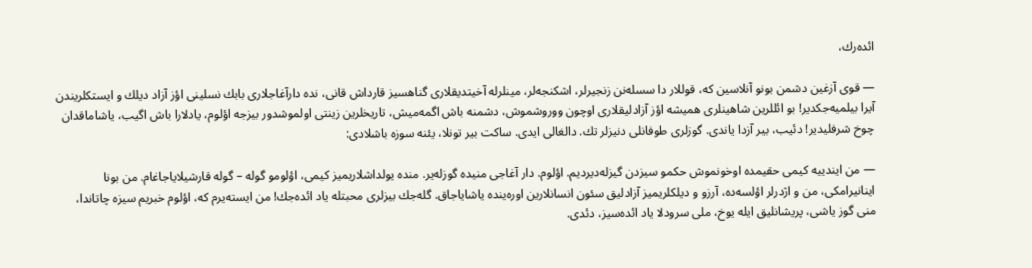ائده‌رك،

― قوی آزغین دشمن بونو آنلاسین که، قوللار دا سسله‌نن زنجیرلر، اشکنجه‌لر، مینلرله آخیتدیقلاری گناهسیز قارداش قانی، نده‌ دارآغاجلاری بابك نسلینی اؤز آزاد دیلك و ایستکلریندن آیرا بیلمیه‌جکدیر! بو ائللرین شاهینلری همیشه اؤز آزادلیقلاری اوچون ووروشموش، دشمنه باش‌ اگمه‌میش، تاریخلرین زینتی اولموشدور بیزجه اؤلوم، یادلارا باش اگیب، یاشاماقدان چوخ شرفلیدیر! دئیب، بیر آزدا یاندی. گوزلری طوفانلی دنیزلر تك. دالغالی ایدی. ساکت بیر تونلا، یئنه سوزه باشلادی:

― من ایندییه کیمی حقیمده اوخونموش حکمو سیزدن گیزله‌دیردیم. اؤلوم. دار آغاجی منیده گوزله‌یر. منده یولداشلاریمیز کیمی، اؤلومو گوله – گوله قارشیلایاجاغام. من بونا اینانیرامکی، من و اژدرلر اؤلسه‌ده، آرزو و دیلکلریمیز آزادلیق سئون انسانلارین اوره‌ینده یاشایاجاق. گله‌‌جك بیزلری محبتله یاد ائده‌جك! من ایسته‌یرم که، اؤلوم خبریم سیزه چاتاندا، منی گوز یاشی، پریشانلیق ایله یوخ، ملی سرودلا یاد ائده‌سیز، دئدی.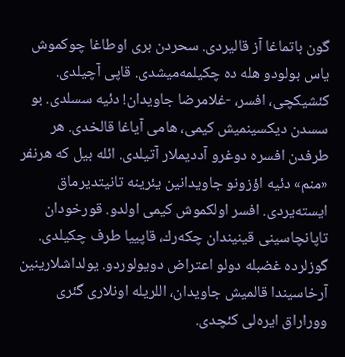گون باتماغا آز قالیردی. سحردن بری اوطاغا چوکموش یاس‌ بولودو هله ده چکیلمه‌میشدی. قاپی آچیلدی. کئشیکچی، افسر، -غلامرضا جاویدان! دئیه سسلدی. بو سسدن دیکسینمیش کیمی، هامی آیاغا قالخدی. هر طرفدن افسره دوغرو آددیملار آتیلدی. ائله بیل که هرنفر «منم» دئیه اؤزونو جاویدانین یئرینه تانیتدیرماق ایسته‌یردی. افسر اولکموش کیمی اولدو. قورخودان تاپانچاسینی قینیندان چکه‌رك، قاپییا طرف چکیلدی. گوزلرده غضبله دولو اعتراض دویولوردو. یولداشلارینین آرخاسیندا قالمیش جاویدان، اللریله اونلاری گئری ووراراق ایره‌لی کئچدی.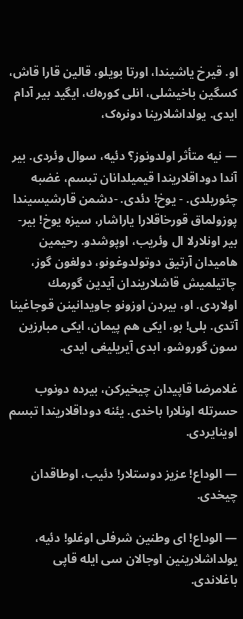او. قیرخ یاشیندا، اورتا بویلو، قالین قارا قاش، کسگین باخیشلی، انلی کوره‌ك، ایگید بیر آدام ایدی. یولداشلارینا دونره‌ک،

― نیه متأثر اولدونوز؟ دئیه، سوال وئردی. بیر آندا دوداقلاریندا قیمیلدانان تبسم، غضبه چئوریلدی. - یوخ! دئدی. -دشمن قارشیسیندا پوزولماق قورخاقلارا یاراشار، سیزه یوخ! بیر- بیر اونلارلا ال وئریب، اوپوشدو. رحیمین هامیدان آرتیق دوتولدوغونو، دولغون گوز، چاتیلمیش قاشلاریندان آیدین گورمك اولاردی. او، بیردن اوزونو جاویدانینن قوجاغینا آتدی. بلی! بو، ایکی هم پیمان، ایکی مبارزین سون گوروشو، ابدی آیریلیغی ایدی.

غلامرضا قاپیدان چیخیرکن، بیرده دونوب حسرتله اونلارا باخدی. یئنه دوداقلاریندا تبسم اوینایردی.

― الوداع! عزیز دوستلار! دئیب، اوطاقدان چیخدی.

― الوداع! ای وطنین شرفلی اوغلو! دئیه، یولداشلارینین اوجالان سی ایله قاپی باغلاندی.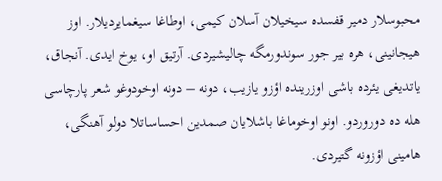محبوسلار دمیر قفسده سیخیلان آسلان کیمی، اوطاغا سیغمایردیلار. اوز هیجانینی، هره بیر جور سوندورمگه چالیشیردی. آرتیق او، یوخ ایدی. آنجاق، یاتدیغی یئرده باشی اوزرینده اؤزو یازیب، دونه – دونه اوخودوغو شعر پارچاسی هله ده دوروردو. اونو اوخوماغا باشلایان صمدین احساساتلا دولو آهنگی، هامینی اؤزونه گتیردی.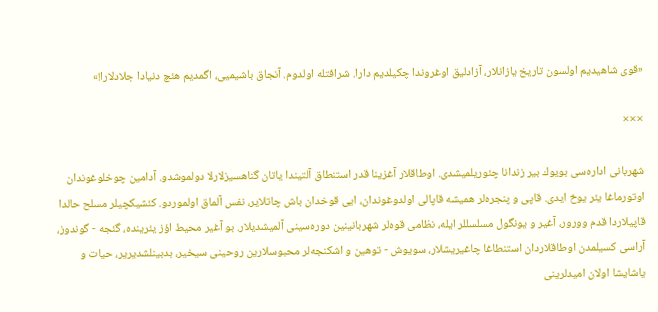«قوی شاهیدیم اولسون تاریخ یازانلار، آزادلیق اوغروندا چکیلدیم دارا. شرافتله اولدوم. آنجاق باشیمیی، اگمدیم هئچ دنیادا جلادلارا!»

×××

شهربانی اداره‌سی بویوك بیر زندانا چئوریلمیشدی. اوطاقلار آغزینا قدر استنطاق آلتیندا یاتان گناهسیزلارلا دولموشدو. آدامین چوخلوغوندان اوتورماغا یئر یوخ ایدی. قاپی و پنجره‌لر همیشه قاپالی اولدوغوندان، ایی قوخدان باش چاتلایر، نفس آلماق اولموردو. کئشیکچیلر مسلح حالدا قاپیلاردا قدم وورور، آغیر و یونگول مسلسللر ایله، نظامی قوه‌لر شهربانینین دوره‌سینی آلمیشدیلار. بو آغیر محیط اؤز یئرینده، گئجه - گوندوز، آراسی کسیلمدن اوطاقلاردان استنطاغا چاغیریشلار، سویوش - توهین و اشکنجه‌لر محبوسلارین روحینی سیخیر، بدبینلشدیریر، حیات و یاشایشا اولان امیدلرینی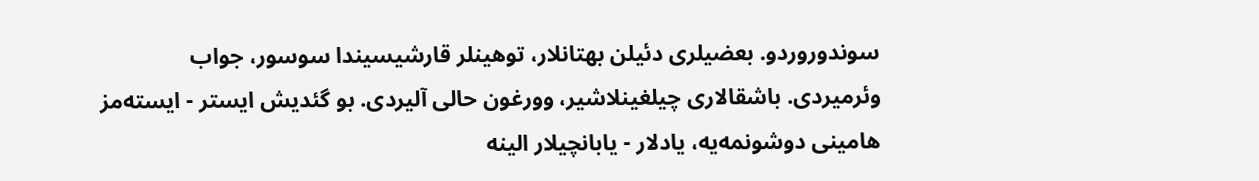سوندوروردو. بعضیلری دئیلن بهتانلار، توهینلر قارشیسیندا سوسور، جواب وئرمیردی. باشقالاری چیلغینلاشیر، وورغون حالی آلیردی. بو گئدیش ایستر - ایسته‌مز هامینی دوشونمه‌یه، یادلار - یابانچیلار الینه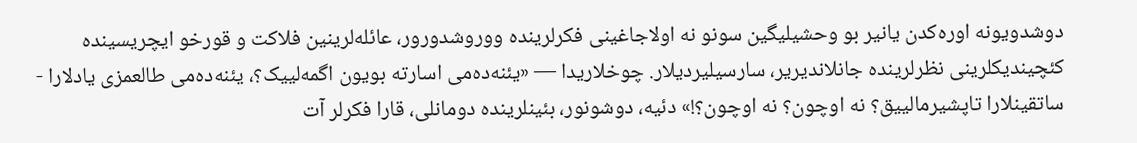دوشدویونه اوره‌کدن‌ یانیر بو وحشیلیگین سونو نه اولاجاغینی فکرلرینده ووروشدورور، عائله‌لرینین فلاکت و قورخو ایچریسینده کئچیندیکلرینی نظرلرینده جانلاندیریر، سارسیلیردیلار. چوخلاریدا ― «یئنه‌ده‌می اسارته بویون اگمه‌لییک؟، یئنه‌ده‌می طالعمزی یادلارا - ساتقینلارا تاپشیرمالییق؟ نه اوچون؟ نه اوچون؟!» دئیه، دوشونور، بئینلرینده دومانلی، قارا فکرلر آت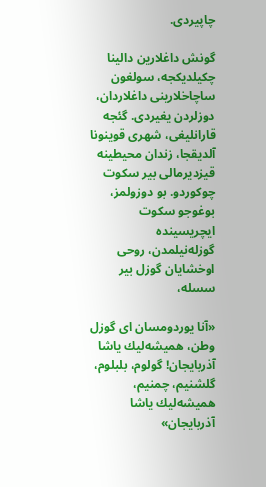چاپیردی.

گونش‌ داغلارین دالینا چکیلدیکجه، سولغون ساچاخلارینی داغلاردان، دوزلردن یغیردی. گئجه قارانلیغی، شهری‌ قوینونا آلدیقجا، زندان محیطینه قیزدیرمالی بیر سکوت چوکوردو. بو دوزولمز، بوغوجو سکوت ایچریسینده گوزله‌نیلمدن، روحی اوخشایان گوزل بیر سسله،

«آنا یوردومسان ای گوزل وطن، همیشه‌لیك یاشا آذربایجان! گولوم، بلبلوم، گلشنیم، چمنیم، همیشه‌لیك یاشا آذربایجان»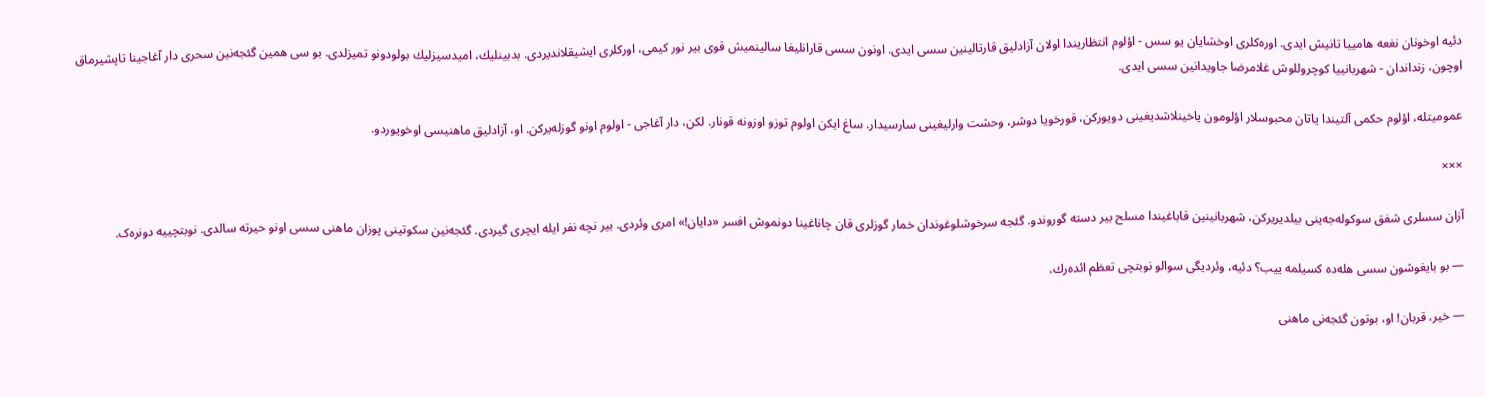دئیه اوخونان نغعه هامییا تانیش ایدی. اوره‌کلری اوخشایان یو سس - اؤلوم انتظاریندا اولان آزادلیق قارتالینین سسی ایدی. اونون سسی قارانلیغا سالینمیش قوی بیر نور کیمی، اورکلری ایشیقلاندیردی. بدبینلیك، امیدسیزلیك بولودونو تمیزلدی. بو سی همین گئجه‌نین‌ سحری دار آغاجینا تاپشیرماق اوچون، زنداندان - شهربانییا کوچروللوش غلامرضا جاویدانین سسی ایدی.

عمومیتله، اؤلوم حکمی آلتیندا یاتان محبوسلار اؤلومون یاخینلاشدیغینی دویورکن، قورخویا دوشر، وحشت‌ وارلیغینی سارسیدار. ساغ ایکن اولوم توزو اوزونه قونار. لکن، دار آغاجی - اولوم اونو گوزله‌یرکن. او، آزادلیق ماهنیسی اوخویوردو.

×××

آزان سسلری شفق سوکوله‌جه‌ینی بیلدیریرکن، شهربانینین قاباغیندا مسلح بیر دسته گوروندو. گئجه سرخوشلوغوندان خمار گوزلری قان چاناغینا دونموش افسر «دایان!» امری وئردی. بیر نچه نفر ایله ایچری گیردی. گئجه‌نین سکوتینی پوزان ماهنی سسی اونو حیرته سالدی. نوبتچییه دونره‌ک.

― بو بایغوشون سسی هله‌ده کسیلمه ییب؟ دئیه، وئردیگی سوالو نوبتچی تعظم ائده‌رك،

― خیر، قربان! او، بوتون گئجه‌نی ماهنی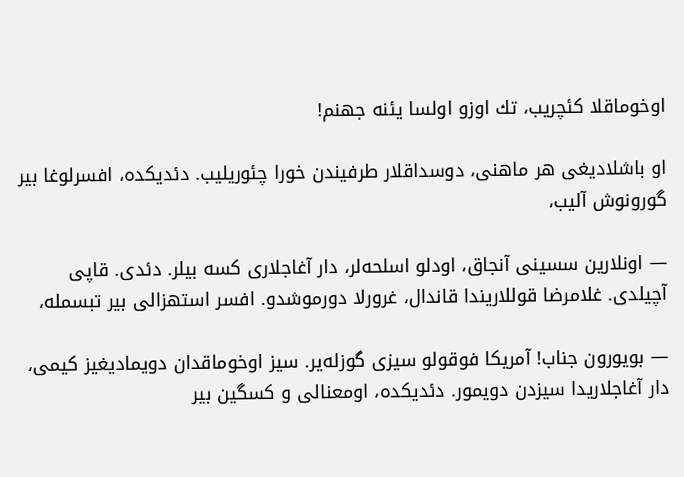اوخوماقلا کئچریب، تك اوزو اولسا یئنه جهنم!

او باشلادیغی هر ماهنی، دوسداقلار طرفیندن خورا چئوریلیب. دئدیکده، افسرلوغا بیر گورونوش آلیب،

― اونلارین سسینی آنجاق، اودلو اسلحه‌لر، دار آغاجلاری کسه بیلر. دئدی. قاپی آچیلدی. غلامرضا قوللاریندا قاندال، غرورلا دورموشدو. افسر استهزالی بیر تبسمله،

― بویورون جناب! آمریکا فوقولو سیزی گوزله‌یر. سیز اوخوماقدان دویمادیغیز کیمی، دار آغاجلاریدا سیزدن دویمور. دئدیکده، اومعنالی و کسگین بیر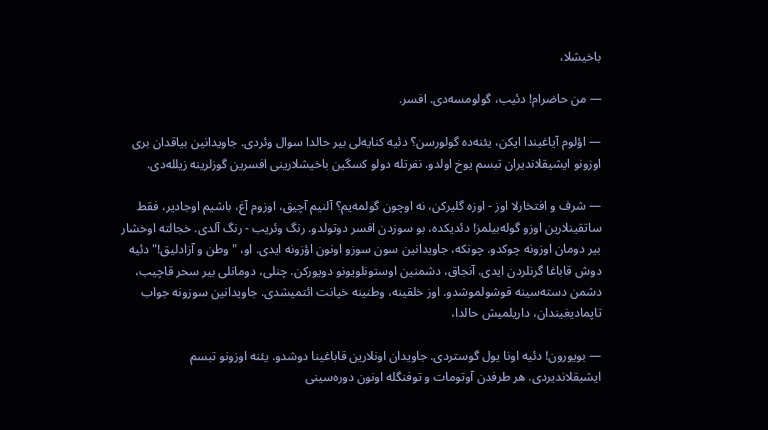باخیشلا،

― من حاضرام! دئیب، گولومسه‌دی. افسر.

― اؤلوم آیاغیندا ایکن، یئنه‌ده گولورسن؟ دئیه کنایه‌لی بیر حالدا سوال وئردی. جاویدانین بیاقدان بری اوزونو ایشیقلاندیران تبسم یوخ اولدو. نفرتله دولو کسگین باخیشلارینی افسرین گوزلرینه زیلله‌دی.

― شرف و افتخارلا اوز - اوزه گلیرکن، نه اوچون گولمه‌یم؟ آلنیم آچیق، اوزوم آغ، باشیم اوجادیر، فقط ساتقینلارین اوزو گوله‌بیلمز! دئدیکده، بو سوزدن افسر دوتولدو. رنگ وئریب - رنگ آلدی. خجالته اوخشار بیر دومان اوزونه چوکدو. چونکه، جاویدانین سون سوزو اونون اؤزونه ایدی. او، "وطن و آزادلیق!" دئیه دوش قاباغا گرنلردن ایدی. آنجاق، دشمنین اوستونلویونو دویورکن. چنلی، دومانلی بیر سحر قاچیب، دشمن دسته‌سینه قوشولموشدو. اوز خلقینه، وطنینه خیانت ائتمیشدی. جاویدانین سوزونه جواب تاپمادیغیندان، داریلمیش حالدا،

― بویورون! دئیه اونا یول گوستردی. جاویدان اونلارین قاباغینا دوشدو. یئنه اوزونو تبسم ایشیقلاندیردی. هر طرفدن آوتومات و توفنگله اونون دوره‌سینی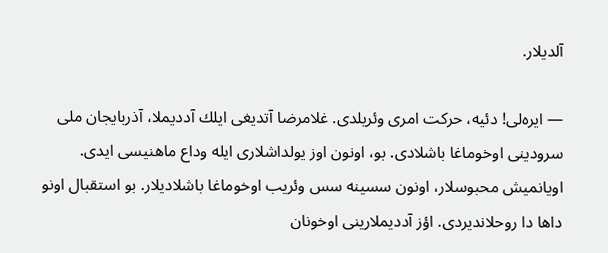آلدیلار.

― ایره‌لی! دئیه، حرکت امری وئریلدی. غلامرضا آتدیغی ایلك آددیملا، آذربایجان ملی سرودینی اوخوماغا باشلادی. بو، اونون اوز یولداشلاری ایله وداع ماهنیسی ایدی. اویانمیش محبوسلار، اونون‌ سسینه سس وئریب اوخوماغا باشلادیلار. بو استقبال اونو داها دا روحلاندیردی. اؤز آددیملارینی اوخونان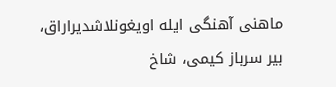ماهنی آهنگی ایله اویغونلاشدیراراق، بیر سرباز کیمی، شاخ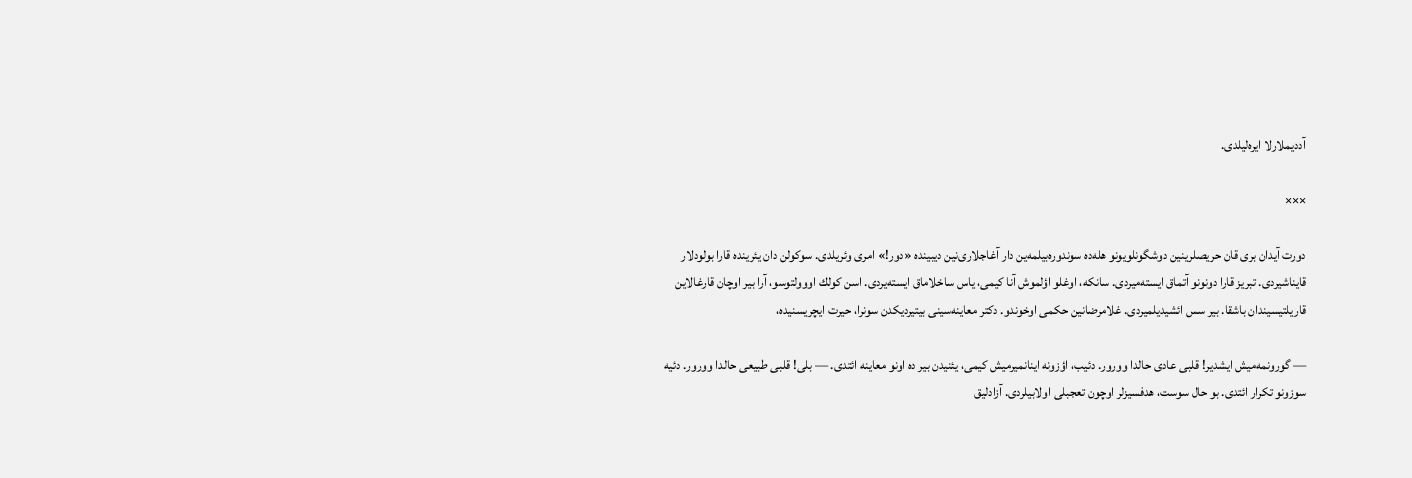آددیملارلا ایره‌لیلدی.

×××

دورت آیدان بری قان حریصلرینین دوشگونلویونو هله‌ده سوندوره‌بیلمه‌ین دار آغاجلاری‌نین دیبینده «دور!» امری وئریلدی. سوکولن دان یئرینده قارا بولودلار قایناشیردی. تبریز قارا دونونو آتماق ایسته‌میردی. سانکه، اوغلو اؤلموش آنا کیمی، یاس ساخلاماق ایسته‌یردی. اسن کولك اووولتوسو، آرا بیر اوچان قارغالاین قاریلتیسیندان باشقا. بیر سس ائشیدیلمیردی. غلامرضانین حکمی اوخوندو. دکتر معاینه‌سینی بیتیردیکدن سونرا، حیرت ایچریسنیده،

― گورونمه‌میش ایشدیر! قلبی عادی حالدا وورور. دئیب، اؤزونه اینانمیرمیش کیمی، یئنیدن بیر ده اونو معاینه ائتدی. ― بلی! قلبی طبیعی حالدا وورور. دئیه سوزونو تکرار ائتدی. بو حال سوست، هدفسیزلر اوچون تعجبلی اولابیلردی. آزادلیق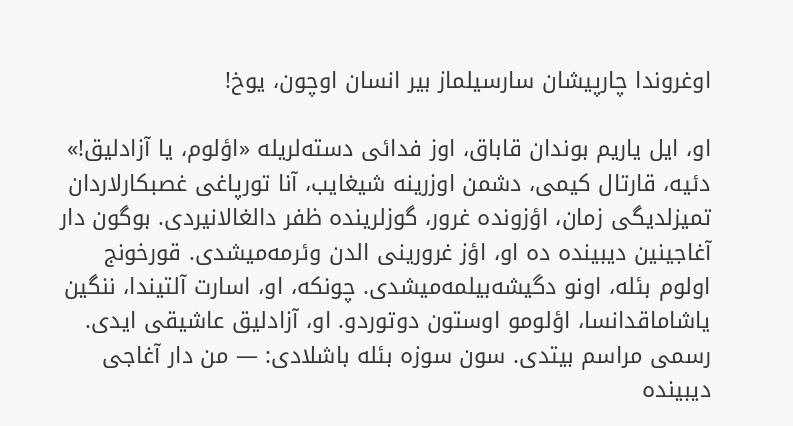اوغروندا چارپیشان سارسیلماز بیر انسان اوچون، یوخ!

او، ایل یاریم بوندان قاباق، اوز فدائی دسته‌لریله «اؤلوم، یا آزادلیق!» دئیه، قارتال کیمی، دشمن اوزرینه شیغایب، آنا تورپاغی غصبکارلاردان تمیزلدیگی زمان، اؤزونده غرور، گوزلرینده ظفر دالغالانیردی. بوگون دار آغاجینین دیبینده‌ ده او، اؤز غرورینی الدن وئرمه‌میشدی. قورخونج اولوم بئله، اونو دگیشه‌بیلمه‌میشدی. چونکه، او، اسارت آلتیندا، ننگین یاشاماقدانسا، اؤلومو اوستون دوتوردو. او، آزادلیق عاشیقی ایدی. رسمی مراسم بیتدی. سون سوزه بئله باشلادی: ― من دار آغاجی دیبینده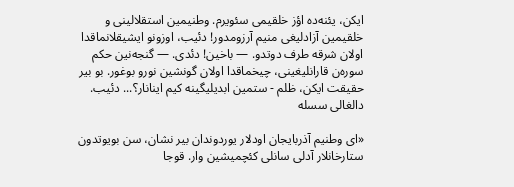ایکن، یئنه‌ده اؤز خلقیمی سئویرم. وطنیمین استقلالینی‌ و خلقیمین آزادلیغی منیم آرزومدور! دئیب، اوزونو ایشیقلانماقدا اولان شرقه طرف دوتدو. ― باخین! دئدی. ― گنجه‌نین حکم سوره‌ن قارانلیغینی، چیخماقدا اولان گونشین نورو بوغور. بو بیر حقیقت ایکن، ظلم - ستمین ابدیلیگینه کیم اینانار؟... دئیب. دالغالی سسله

«ای وطنیم آذربایجان اودلار یوردوندان بیر نشان، سن بویوتدون ستارخانلار آدلی سانلی کئچمیشین وار. قوجا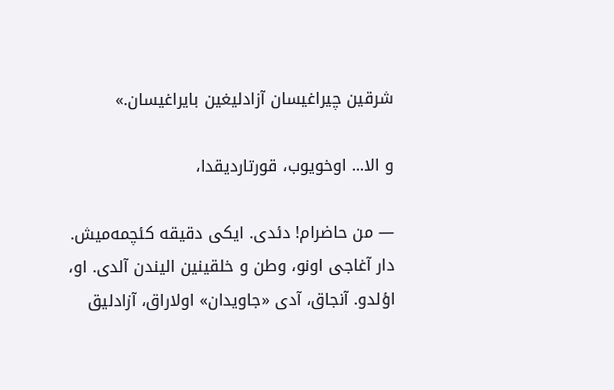شرقین چیراغیسان آزادلیغین بایراغیسان.»

و الا... اوخویوب، قورتاردیقدا،

― من حاضرام! دئدی. ایکی دقیقه کئچمه‌میش. دار آغاجی اونو، وطن و خلقینین الیندن آلدی. او، اؤلدو. آنجاق، آدی «جاویدان» اولاراق، آزادلیق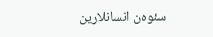سئوه‌ن‌ انسانلارین‌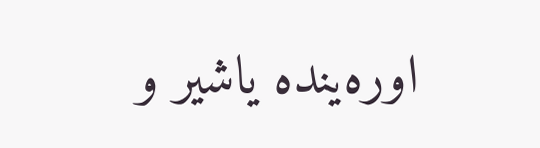اوره‌ینده یاشیر و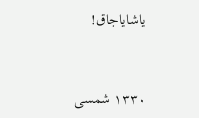یاشایاجاق!


۱۳۳۰ شمسی